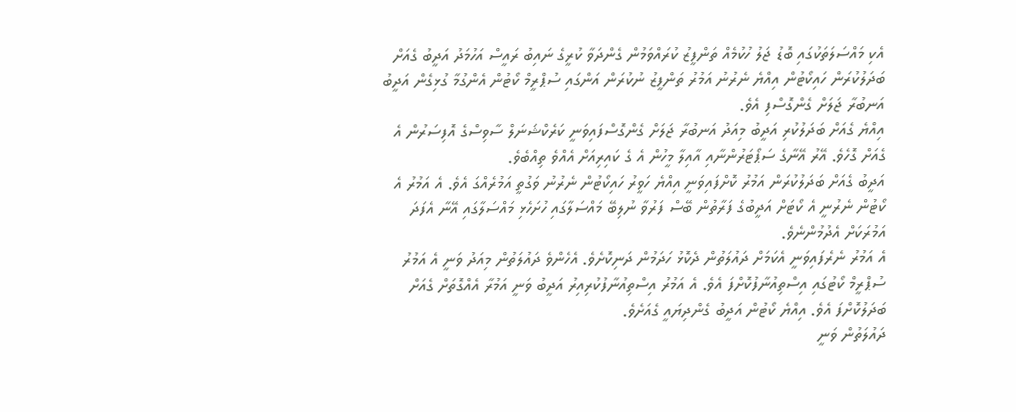އެކި މައްސަލަތަކުގައި ބޮޑު ޖަލު ހުކުމެއް ތަންފީޒު ކުރައްވަމުން ގެންދަވާ ކުރީގެ ނައިބު ރައީސް އަހުމަދު އަދީބު ގެއަށް ބަދަލުކުރަން ހައިކޯޓުން އިއްޔެ ނެރުނު އަމުރު ތަންފީޒު ނުކުރަން އަންގައި ސުޕްރީމް ކޯޓުން އެންގުމާ ގުޅިގެން އަދީބު އަނބުރާ ޖަލަށް ގެންގޮސްފި އެވެ.
އިއްޔެ ގެއަށް ބަދަލުކުރި އަދީބު މިއަދު އަނބުރާ ޖަލަށް ގެންގޮސްފައިވަނީ ކަރެކްޝަނަލް ސާވިސްގެ އޮފިސަރުން އެ ގެއަށް ގޮހެވެ. އޭރު އޭނާގެ ސަޕޯޓަރުންނާއި އާއިލާ މީހުން އެ ގެ ކައިރިއަށް އެއްވެ ތިއްބެވެ.
އަދީބު ގެއަށް ބަދަލުކުރަން އަމުރު ކޮށްފައިވަނީ އިއްޔެ ހަވީރު ހައިކޯޓުން ނެރުނު ވަގުތީ އަމުރެއްގަ އެވެ. އެ އަމުރު އެ ކޯޓުން ނެރުނީ އެ ކޯޓަށް އަދީބުގެ ފަރާތުން ބޭސް ފަރުވާ ނުލިބޭ މައްސަލާގައި ހުށަހެޅި މައްސަލާގައި އޭނާ އެފަދަ އަމުރަކަށް އެދުމުންނެވެ.
އެ އަމުރު ނެރެފައިވަނީ އެކަމަށް ދައުލަތުން ދެކޮޅު ހަދަމުން ދަނިކޮށެވެ. އެހެންވެ ދައުލަތުން މިއަދު ވަނީ އެ އަމުރު ސުޕްރީމް ކޯޓުގައި އިސްތިއުނާފުކޮށްފަ އެވެ. އެ އަމުރު އިސްތިއުނާފުކުރިއިރު އަދީބު ވަނީ އަމުރާ އެއްގޮތަށް ގެއަށް ބަދަލުކޮށްފަ އެވެ. އިއްޔެ ކޯޓުން އަދީބު ގެންދިޔައީ ގެއަށެވެ.
ދައުލަތުން ވަނީ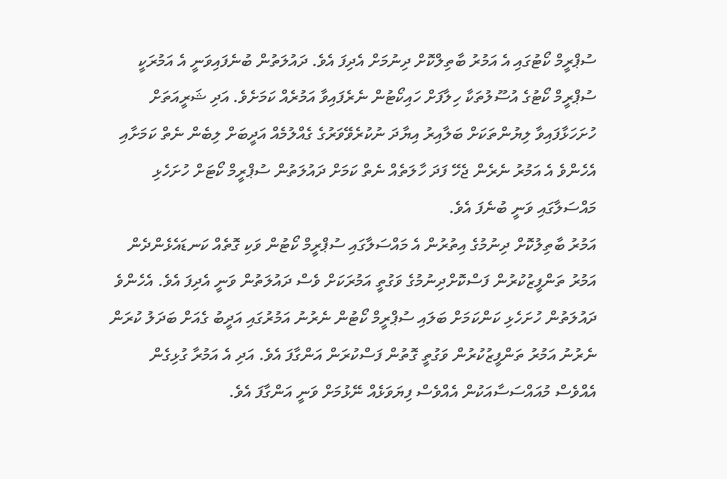ސުޕްރީމް ކޯޓުގައި އެ އަމުރު ބާތިލްކޮށް ދިނުމަށް އެދިފަ އެވެ. ދައުލަތުން ބުނެފައިވަނީ އެ އަމުރަކީ ސުޕްރީމް ކޯޓުގެ އުސޫލުތަކާ ހިލާފަށް ހައިކޯޓުން ނެރެފައިވާ އަމުރެއް ކަމަށެވެ. އަދި ޝަރީއަތަށް ހުށަހަޅާފައިވާ ލިޔުންތަކަށް ބަލާއިރު އިޔާދަ ނުކުރެވޭވަރުގެ ގެއްލުމެއް އަދީބަށް ލިބެން ނެތް ކަމަށާއި އެހެންވެ އެ އަމުރު ނެރެން ޖެހޭ ފަދަ ހާލަތެއް ނެތް ކަމަށް ދައުލަތުން ސުޕްރީމް ކޯޓަށް ހުށަހެޅި މައްސަލާގައި ވަނީ ބުނެފަ އެވެ.
އަމުރު ބާތިލުކޮށް ދިނުމުގެ އިތުރުން އެ މައްސަލާގައި ސުޕްރީމް ކޯޓުން ވަކި ގޮތެއް ކަނޑައެޅެންދެން އަމުރު ތަންފީޒުކުރުން ފަސްކޮށްދިނުމުގެ ވަގުތީ އަމުރަކަށް ވެސް ދައުލަތުން ވަނީ އެދިފަ އެވެ. އެހެންވެ ދައުލަތުން ހުށަހެޅި ކަންކަމަށް ބަލައި ސުޕްރީމް ކޯޓުން ނެރުނު އަމުރުގައި އަދީބު ގެއަށް ބަދަލު ކުރަން ނެރުނު އަމުރު ތަންފީޒުކުރުން ވަގުތީ ގޮތުން ފަސްކުރަން އަންގާފަ އެވެ. އަދި އެ އަމުރާ ގުޅިގެން އެއްވެސް މުއައްސަސާއަކުން އެއްވެސް ފިޔަވަޅެއް ނޭޅުމަށް ވަނީ އަންގާފަ އެވެ.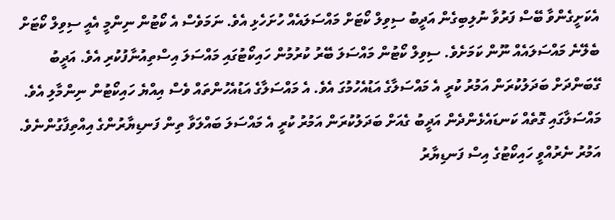އެކަށީގެންވާ ބޭސް ފަރުވާ ނުލިބިގެން އަދީބު ސިވިލް ކޯޓަށް މައްސަލައެއް ހުށަހެޅި އެވެ. ނަމަވެސް އެ ކޯޓުން ނިންމީ އެއީ ސިވިލް ކޯޓަށް ބެލޭނެ މައްސަލައެއް ނޫން ކަމަށެވެ. ސިވިލް ކޯޓުން މައްސަލަ ބޭރު ކުރުމުން ހައިކޯޓުގައި މައްސަލަ އިސްތިއުނާފުކުރި އެވެ. އަދީބު ގޭބަންދަށް ބަދަލުކުރަން އަމުރު ކުރީ އެ މައްސަލާގެ އަޑުއެހުމުގަ އެވެ. އެ މައްސަލާގެ އަޑުއެހުންތައް ވެސް އިއްޔެ ހައިކޯޓުން ނިންމާލި އެވެ. މައްސަލާގައި ގޮތެއް ކަނޑައެޅެންދެން އަދީބު ގެއަށް ބަދަލުކުރަން އަމުރު ކުރީ އެ މައްސަލަ ބައްލަވާ ތިން ފަނޑިޔާރުންގެ އިއްތިފާގުންނެވެ. އަމުރު ނެރުއްވީ ހައިކޯޓުގެ އިސް ފަނޑިޔާރު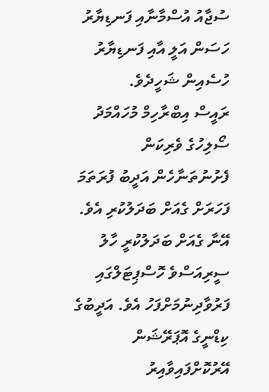ސުޖާއު އުސްމާނާއި ފަނޑިޔާރު ހަސަން އަލީ އާއި ފަނޑިޔާރު ހުސެއިން ޝަހީދެވެ.
ރައީސް އިބްރާހިމް މުހައްމަދު ސޯލިހުގެ ވެރިކަން ފެށުނުތަނާހެން އަދީބު ފުރަތަމަ ފަހަރަށް ގެއަށް ބަދަލުކުރި އެވެ. އޭނާ ގެއަށް ބަދަލުކުރީ ހާލު ސީރިއަސްވެ ހޮސްޕިޓަލްގައި ފަރުވާދިނުމަށްފަހު އެވެ. އަދީބުގެ ކިޑްނީގެ އޮޕަރޭޝަން އޭރުކޮށްފައިވާއިރު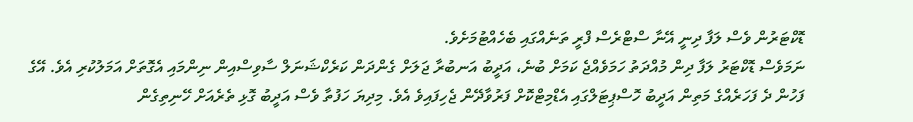ޑޮކްޓަރުން ވެސް ލަފާ ދިނީ އޭނާ ސްޓްރެސް ފްރީ ތަނެއްގައި ބެހެއްޓުމަށެވެ.
ނަމަވެސް ޑޮކްޓަރު ލަފާ ދިން މުއްދަތު ހަމަވެއްޖެ ކަމަށް ބުނެ، އަދީބު އަނބުރާ ޖަލަށް ގެންދަން ކަރެކްޝަނަލް ސާވިސްއިން ނިންމައި އެގޮތަށް އަމަލުކުރި އެވެ. އޭގެ ފަހުން ދެ ފަހަރެއްގެ މަތިން އަދީބު ހޮސްޕިޓަލްގައި އެޑްމިޓްކޮށް ފަރުވާދޭން ޖެހިފައިވެ އެވެ. މިދިޔަ ހަފުތާ ވެސް އަދީބު ގޮޅި ތެރެއަށް ހޭނިތިގެން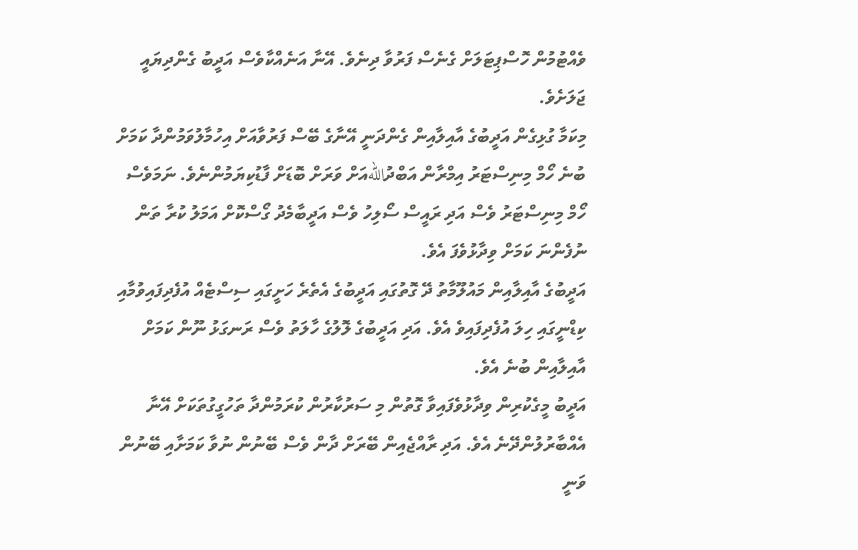ވެއްޓުމުން ހޮސްޕިޓަލަށް ގެނެސް ފަރުވާ ދިނެވެ. އޭނާ އަނެއްކާވެސް އަދީބު ގެންދިޔައީ ޖަލަށެވެ.
މިކަމާ ގުޅިގެން އަދީބުގެ އާއިލާއިން ގެންދަނީ އޭނާގެ ބޭސް ފަރުވާއަށް އިހުމާލުވަމުންދާ ކަމަށް ބުނެ ހޯމް މިނިސްޓަރު އިމްރާން އަބްދުاللهއަށް ވަރަށް ބޮޑަށް ފާޑުކިޔަމުންނެވެ. ނަމަވެސް ހޯމް މިނިސްޓަރު ވެސް އަދި ރައީސް ސޯލިހު ވެސް އަދީބާމެދު ގޯސްކޮށް އަމަލު ކުރާ ތަން ނުފެންނަ ކަމަށް ވިދާޅުވެފަ އެވެ.
އަދީބުގެ އާއިލާއިން މައުލޫމާތު ދޭ ގޮތުގައި އަދީބުގެ އެތެރެ ހަށީގައި ސިސްޓެއް އުފެދިފައިވުމާއި ކިޑްނީގައި ހިލަ އުފެދިފައިވެ އެވެ. އަދި އަދީބުގެ ލޮލުގެ ހާލަތު ވެސް ރަނގަޅު ނޫން ކަމަށް އާއިލާއިން ބުނެ އެވެ.
އަދީބު މީގެކުރިން ވިދާޅުވެފައިވާ ގޮތުން މި ސަރުކާރުން ކުރަމުންދާ ތަހުގީގުތަކަށް އޭނާ އެއްބާރުލުންދޭނެ އެވެ. އަދި ރާއްޖެއިން ބޭރަށް ދާން ވެސް ބޭނުން ނުވާ ކަމަށާއި ބޭނުން ވަނީ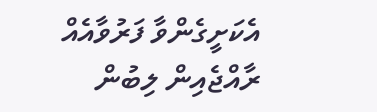އެކަށީގެންވާ ފަރުވާއެއް ރާއްޖެއިން ލިބުން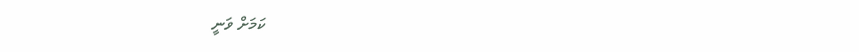ކަމަށް ވަނީ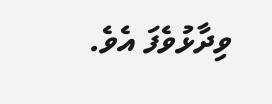ވިދާޅުވެފަ އެވެ.